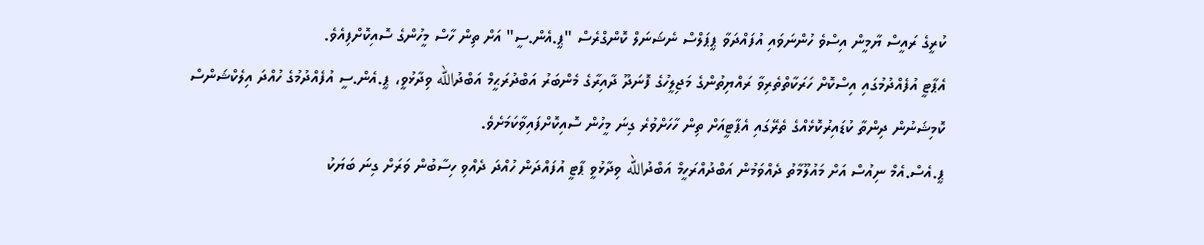ކުރީގެ ރައީސް ޔާމީން އިސްވެ ހުންނަވައި އުފައްދަވާ ޕީޕަލްސް ނެޝަނަލް ކޮންގްރެސް "ޕީ.އެން.ސީ" އަށް ތިން ހާސް މީހުންގެ ސޮއިކޮށްފިއެވެ.
އެޕާޓީ އުފެއްދުމުގައި އިސްކޮށް ހަރަކާތްތެރިވާ ރައްޔިތުންގެ މަޖިލީހުގެ ފޮނަދޫ ދާއިރާގެ މެންބަރު އަބްދުރަޙީމް އަބްދުالله ވިދާޅުވީ، ޕީ.އެން.ސީ އުފެއްދުމުގެ ހުއްދަ އިލެކްޝަންސް ކޮމިޝަނުން ދިންތާ ކުޑައިރުކޮޅެއްގެ ތެރޭގައި އެޕާޓީއަށް ތިން ހާހަށްވުރެ ގިނަ މީހުން ސޮއިކޮށްފައިވާކަމަށެވެ.
ޕީ.އެސް.އެމް ނިއުސް އަށް މައުލޫމާތު ދެއްވަމުން އަބްދުއްރަހީމް އަބްދުالله ވިދާޅުވީ ޕާޓީ އުފައްދަން ހުއްދަ ދެއްވި ހިސާބުން ވަރަށް ގިނަ ބަޔަކު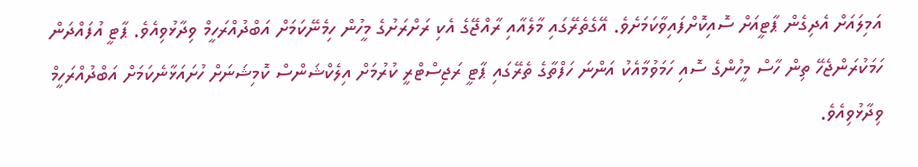އަމިލައަށް އެދިގެން ޕާޓީއަށް ސޮއިކޮށްފައިވާކަމަށެވެ. އޭގެތެރޭގައި މާލެއާއި ރާއްޖޭގެ އެކި ރަށްރަށުގެ މީހުން ހިމެނޭކަމަށް އަބްދުއްރަހީމް ވިދާޅުވިއެވެ. ޕާޓީ އުފައްދަން ހަމަކުރަންޖެހޭ ތިން ހާސް މީހުންގެ ސޮއި ހަމަވުމާއެކު އަންނަ ހަފްތާގެ ތެރޭގައި ޕާޓީ ރަޖިސްޓްރީ ކުރުމަށް އިލެކްޝަންސް ކޮމިޝަނަށް ހުށައަޅާނެކަމަށް އަބްދުއްރަހީމް ވިދާޅުވިއެވެ.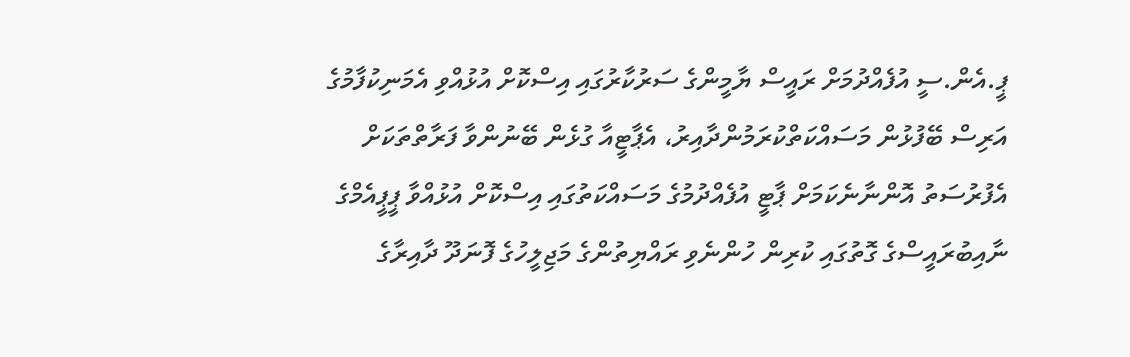ޕީ.އެން.ސީ އުފެއްދުމަށް ރައީސް ޔާމީންގެ ސަރުކާރުގައި އިސްކޮށް އުޅުއްވި އެމަނިކުފާމުގެ އަރިސް ބޭފުޅުން މަސައްކަތްކުރަމުންދާއިރު، އެޕާޓީއާ ގުޅެން ބޭނުންވާ ފަރާތްތަކަށް އެފުރުސަތު އޮންނާނެކަމަށް ޕާޓީ އުފެއްދުމުގެ މަސައްކަތުގައި އިސްކޮށް އުޅުއްވާ ޕީޕީއެމްގެ ނާއިބުރައީސްގެ ގޮތުގައި ކުރިން ހުންނެވި ރައްޔިތުންގެ މަޖިލީހުގެ ފޮނަދޫ ދާއިރާގެ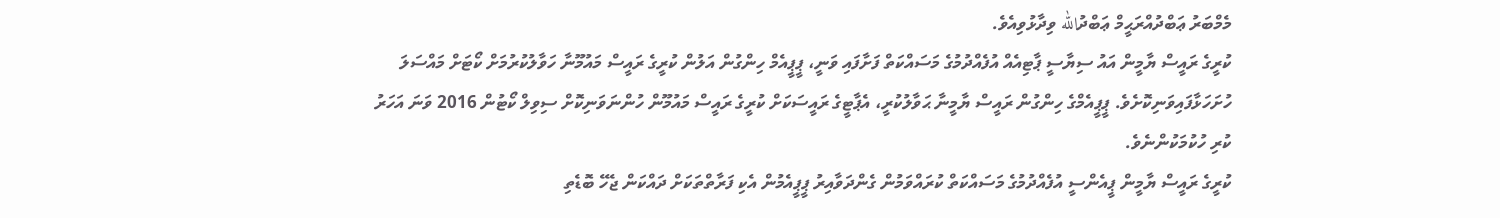މެމްބަރު ޢަބްދުއްރަޙީމް ޢަބްދުالله ވިދާޅުވިއެވެ.
ކުރީގެ ރައީސް ޔާމީން އައު ސިޔާސީ ޕާޓިއެއް އުފެއްދުމުގެ މަސައްކަތް ފަށާފައި ވަނީ، ޕީޕީއެމް ހިންގުން އަލުން ކުރީގެ ރައީސް މައުމޫނާ ހަވާލުކުރުމަށް ކޯޓަށް މައްސަލަ ހުށަހަޅާފައިވަނިކޮށެވެ. ޕީޕީއެމްގެ ހިންގުން ރައީސް ޔާމީނާ ޙަވާލުކުރީ، އެޕާޓީގެ ރައީސަކަށް ކުރީގެ ރައީސް މައުމޫން ހުންނަވަނިކޮށް ސިވިލް ކޯޓުން 2016 ވަނަ އަހަރު ކުރި ހުކުމަކުންނެވެ.
ކުރީގެ ރައީސް ޔާމީން ޕީއެންސީ އުފެއްދުމުގެ މަސައްކަތް ކުރައްވަމުން ގެންދަވާއިރު ޕީޕީއެމުން އެކި ފަރާތްތަކަށް ދައްކަން ޖެހޭ ބޮޑެތި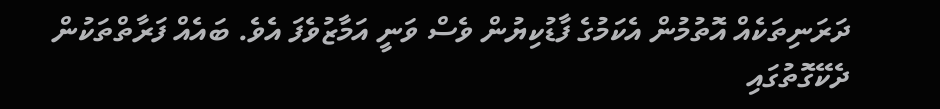ދަރަނިތަކެއް އޮތުމުން އެކަމުގެ ފާޑުކިޔުން ވެސް ވަނީ އަމާޒުވެފަ އެވެ. ބައެއް ފަރާތްތަކުން ދެކޭގޮތުގައި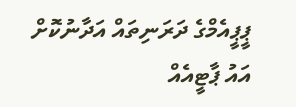ޕީޕީއެމްގެ ދަރަނިތައް އަދާނުކޮށް އައު ޕާޓީއެއް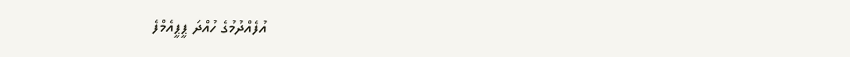އުފެއްދުމުގެ ހުއްދަ ޕީޕީއެމްފެ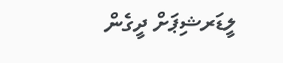ލީޑަރޝިޕަށް ދީގެން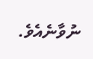ނުވާނެއެވެ.